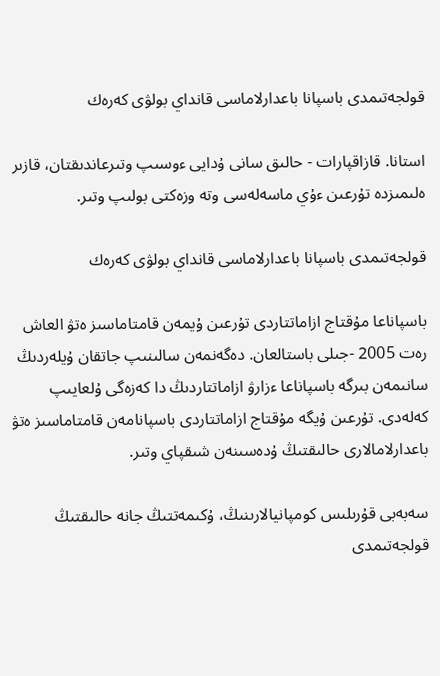قولجەتىمدى باسپانا باعدارلاماسى قانداي بولۋى كەرەك

استانا. قازاقپارات - حالىق سانى ۇدايى ءوسىپ وتىرعاندىقتان، قازىر ەلىمىزدە تۇرعىن ءۇي ماسەلەسى وتە وزەكتى بولىپ وتىر.

قولجەتىمدى باسپانا باعدارلاماسى قانداي بولۋى كەرەك

باسپاناعا مۇقتاج ازاماتتاردى تۇرعىن ۇيمەن قامتاماسىز ەتۋ العاش رەت 2005 -جىلى باستالعان. دەگەنمەن سالىنىپ جاتقان ۇيلەردىڭ سانىمەن بىرگە باسپاناعا ءزارۋ ازاماتتاردىڭ دا كەزەگى ۇلعايىپ كەلەدى. تۇرعىن ۇيگە مۇقتاج ازاماتتاردى باسپانامەن قامتاماسىز ەتۋ باعدارلامالارى حالىقتىڭ ۇدەسىنەن شىقپاي وتىر.

سەبەبى قۇرىلىس كومپانيالارىنىڭ، ۇكىمەتتىڭ جانە حالىقتىڭ قولجەتىمدى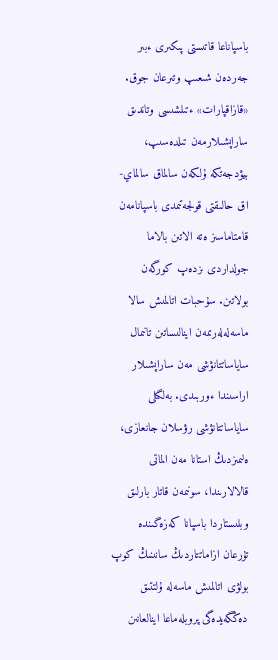باسپاناعا قاتىستى پىكىرى ءبىر جەردەن شىعىپ وتىرعان جوق. «قازاقپارات» ءتىلشىسى وتاندىق ساراپشىلارمەن تىلدەسىپ، بيۋدجەتكە ۇلكەن سالماق سالماي- اق حالىقتى قولجەتىمدى باسپانامەن قامتاماسىز ەتە الاتىن بالاما جولداردى ىزدەپ كورگەن بولاتىن. سۇحبات اتالمىش سالا ماسەلەلەرىمەن اينالىساتىن تانىمال ساياساتتانۋشى مەن ساراپشىلار اراسىندا ءوربىدى. بەلگىلى ساياساتتانۋشى رۋسلان جانعازى، ەلىمىزدىڭ استانا مەن الماتى قالالارىندا، سونىمەن قاتار بارلىق وبلىستاردا باسپانا كەزەگىندە تۇرعان ازاماتتاردىڭ سانىنىڭ كوپ بولۋى اتالمىش ماسەلە ۇلتتىق دەڭگەيدەگى پروبلەماعا اينالعانىن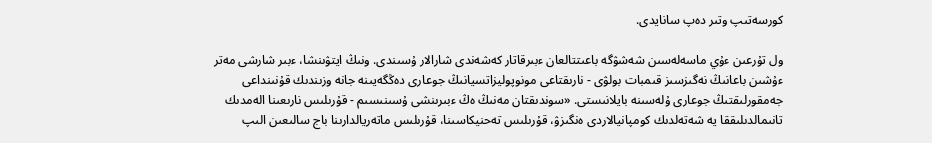كورسەتىپ وتىر دەپ سانايدى.

ول تۇرعىن ءۇي ماسەلەسىن شەشۋگە باعىتتالعان ءبىرقاتار كەشەندى شارالار ۇسىندى. ونىڭ ايتۋىنشا، ءبىر شارشى مەتر ءۇشىن باعانىڭ نەگىزسىز قىمبات بولۋى - نارىقتاعى مونوپوليزاتسيانىڭ جوعارى دەڭگەيىنە جانە وزىندىك قۇنىنداعى جەمقورلىقتىڭ جوعارى ۇلەسىنە بايلانىستى. «سوندىقتان مەنىڭ ەڭ ءبىرىنشى ۇسىنىسىم - قۇرىلىس نارىعىنا الەمدىك تانىمالدىلىققا يە شەتەلدىك كومپانيالاردى ەنگىزۋ، قۇرىلىس تەحنيكاسىنا، قۇرىلىس ماتەريالدارىنا باج سالىعىن الىپ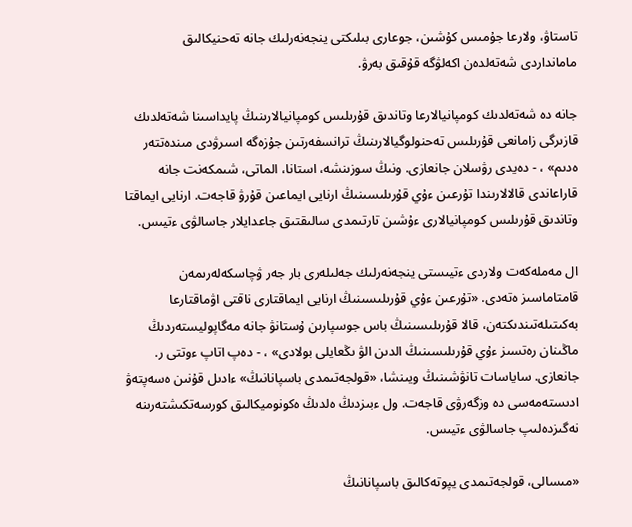تاستاۋ، ولارعا جۇمىس كۇشىن، جوعارى بىلىكتى ينجەنەرلىك جانە تەحنيكالىق مامانداردى شەتەلدەن اكەلۋگە قۇقىق بەرۋ.

جانە دە شەتەلدىك كومپانيالارعا وتاندىق قۇرىلىس كومپانيالارىنىڭ پايداسىنا شەتەلدىك قازىرگى زامانعى قۇرىلىس تەحنولوگيالارىنىڭ ترانسفەرتىن جۇزەگە اسىرۋدى مىندەتتەر ەدىم» ، - دەيدى رۋسلان جانعازى. ونىڭ سوزىنشە، استانا، الماتى، شىمكەنت جانە قاراعاندى قالالارىندا تۇرعىن ءۇي قۇرىلىسىنىڭ ارنايى ايماعىن قۇرۋ قاجەت. ارنايى ايماقتا وتاندىق قۇرىلىس كومپانيالارى ءۇشىن تارتىمدى سالىقتىق جاعدايلار جاسالۋى ءتيىس.

ال مەملەكەت ولاردى ءتيىستى ينجەنەرلىك جەلىلەرى بار جەر ۋچاسكەلەرىمەن قامتاماسىز ەتەدى. «تۇرعىن ءۇي قۇرىلىسىنىڭ ارنايى ايماقتارى ناقتى اۋماقتارعا بەكىتىلەتىندىكتەن، قالا قۇرىلىسىنىڭ باس جوسپارىن ۇستانۋ جانە مەگاپوليستەردىڭ ماڭىنان رەتسىز ءۇي قۇرىلىسىنىڭ الدىن الۋ ىڭعايلى بولادى» ، - دەپ اتاپ ءوتتى ر. جانعازى. ساياسات تانۋشىنىڭ ويىنشا، «قولجەتىمدى باسپانانىڭ» ءادىل قۇنىن ەسەپتەۋ ادىستەمەسى دە وزگەرۋى قاجەت. ول ءبىزدىڭ ەلدىڭ ەكونوميكالىق كورسەتكىشتەرىنە نەگىزدەلىپ جاسالۋى ءتيىس.

«مىسالى، قولجەتىمدى يپوتەكالىق باسپانانىڭ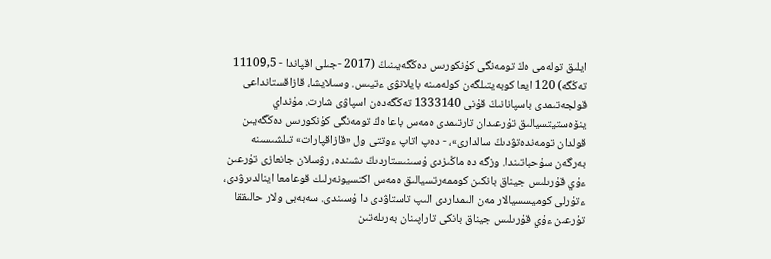ايلىق تولەمى ەڭ تومەنگى كۇنكورىس دەڭگەيىنىڭ (2017 -جىلى اقپاندا - 11109,5 تەڭگە) 120 ايعا كوبەيتىلگەن كولەمىنە بايلانۋى ءتيىس. وسىلايشا، قازاقستانداعى قولجەتىمدى باسپانانىڭ قۇنى 1333140 تەڭگەدەن اسپاۋى شارت. مۇنداي ينۆەستيتسيالىق تۇرعىدان تارتىمدى ەمەس باعا ەڭ تومەنگى كۇنكورىس دەڭگەيىن قولدان تومەندەتۋدىڭ سالدارى»، - دەپ اتاپ ءوتتى ول «قازاقپارات» تىلشىسىنە بەرگەن سۇحباتىندا. وزگە دە ماڭىزدى ۇسىنىستاردىڭ ىشىندە، رۋسلان جانعازى تۇرعىن ءۇي قۇرىلىس جيناق بانكىن كوممەرتسيالىق ەمەس اكتسيونەرلىك قوعامعا اينالدىرۋدى، ءتۇرلى كوميسسيالار مەن الىمداردى الىپ تاستاۋدى دا ۇسىندى. سەبەبى ولار حالىققا تۇرعىن ءۇي قۇرىلىس جيناق بانكى تاراپىنان بەرىلەتىن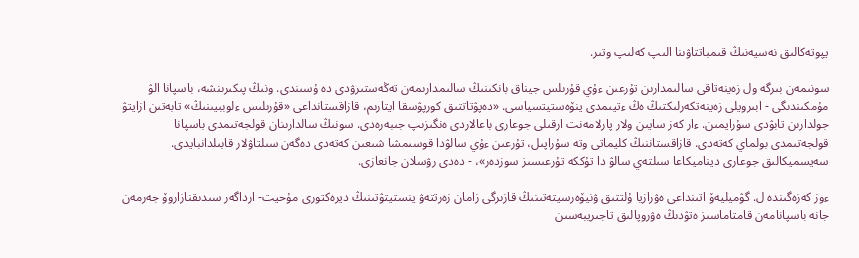يپوتەكالىق نەسيەنىڭ قىمباتتاۋىنا الىپ كەلىپ وتىر.

سونىمەن بىرگە ول زەينەتاقى سالىمدارىن تۇرعىن ءۇي قۇرىلس جيناق بانكىنىڭ سالىمدارىمەن تەڭەستىرۋدى دە ۇسىندى. ونىڭ پىكىرىنشە، باسپانا الۋ مۇمكىندىگى - ابىرويلى زەينەتكەرلىكتىڭ ەڭ ءتيىمدى ينۆەستيتسياسى. «دەپۋتاتتىق كورپۋسقا ايتارىم، قازاقستانداعى «قۇرىلىس ءلوببيىنىڭ» تابەتىن ازايتۋ جولدارىن تابۋدى سۇرايمىن. ءار كەز سايىن ولار پارلامەنت ارقىلى جوعارى باعالاردى ەنگىزىپ جىبەرەدى. سونىڭ سالدارىنان قولجەتىمدى باسپانا قولجەتىمدى بولماي كەتەدى. قازاقستاننىڭ كليماتى وتە سۇراپىل، تۇرعىن ءۇي سالۋدا قوسىمشا شىعىن كەتەدى دەگەن سىلتاۋلار قابىلدانبايدى. سەيسميكالىق جوعارى ديناميكاعا سىلتەي سالۋ دا تۇككە تۇرعىسىز سوزدەر»، - دەدى رۋسلان جانعازى.

ءوز كەزەگىندە ل. گۋميليەۆ اتىنداعى ەۋرازيا ۇلتتىق ۋنيۆەرسيتەتىنىڭ قازىرگى زامان زەرتتەۋ ينستيتۋتىنىڭ ديرەكتورى مۇحيت- ارداگەر سىدىقنازاروۆ جەرمەن جانە باسپانامەن قامتاماسىز ەتۋدىڭ ەۋروپالىق تاجىريبەسىن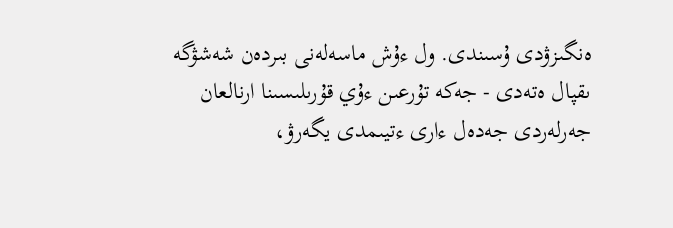ەنگىزۋدى ۇسىندى. ول ءۇش ماسەلەنى بىردەن شەشۋگە ىقپال ەتەدى - جەكە تۇرعىن ءۇي قۇرىلىسىنا ارنالعان جەرلەردى جەدەل ءارى ءتيىمدى يگەرۋ،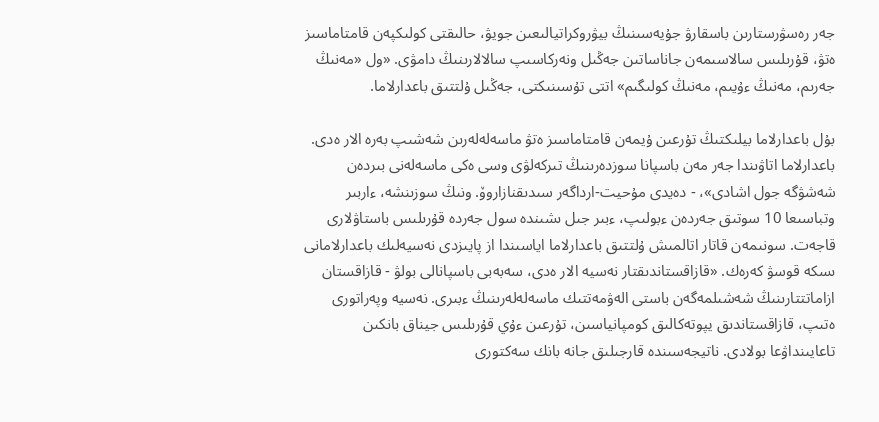جەر رەسۋرستارىن باسقارۋ جۇيەسىنىڭ بيۋروكراتيالىعىن جويۋ، حالىقتى كولىكپەن قامتاماسىز ەتۋ، قۇرىلىس سالاسىمەن جاناساتىن جەڭىل ونەركاسىپ سالالارىنىڭ دامۋى. «ول «مەنىڭ جەرىم، مەنىڭ ءۇيىم، مەنىڭ كولىگىم» اتتى تۇسىنىكتى، جەڭىل ۇلتتىق باعدارلاما.

بۇل باعدارلاما بيلىكتىڭ تۇرعىن ۇيمەن قامتاماسىز ەتۋ ماسەلەلەرىن شەشىپ بەرە الار ەدى. باعدارلاما اتاۋىندا جەر مەن باسپانا سوزدەرىنىڭ تىركەلۋى وسى ەكى ماسەلەنى بىردەن شەشۋگە جول اشادى»، - دەيدى مۇحيت-ارداگەر سىدىقنازاروۆ. ونىڭ سوزىنشە، ءاربىر وتباسىعا 10 سوتىق جەردەن ءبولىپ، ءبىر جىل ىشىندە سول جەردە قۇرىلىس باستاۋلارى قاجەت. سونىمەن قاتار اتالمىش ۇلتتىق باعدارلاما اياسىندا از پايىزدى نەسيەلىك باعدارلامانى ىسكە قوسۋ كەرەك. «قازاقستاندىقتار نەسيە الار ەدى، سەبەبى باسپانالى بولۋ - قازاقستان ازاماتتتارىنىڭ شەشىلمەگەن باستى الەۋمەتتىك ماسەلەلەرىنىڭ ءبىرى. نەسيە وپەراتورى ەتىپ، قازاقستاندىق يپوتەكالىق كومپانياسىن، تۇرعىن ءۇي قۇرىلىس جيناق بانكىن تاعايىنداۋعا بولادى. ناتيجەسىندە قارجىلىق جانە بانك سەكتورى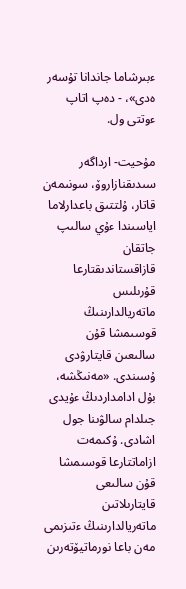ءبىرشاما جاندانا تۇسەر ەدى»، - دەپ اتاپ ءوتتى ول.

مۇحيت- ارداگەر سىدىقنازاروۆ، سونىمەن قاتار، ۇلتتىق باعدارلاما اياسىندا ءۇي سالىپ جاتقان قازاقستاندىقتارعا قۇرىلىس ماتەريالدارىنىڭ قوسىمشا قۇن سالىعىن قايتارۋدى ۇسىندى. «مەنىڭشە، بۇل ادامداردىڭ ءۇيدى جىلدام سالۋىنا جول اشادى. ۇكىمەت ازاماتتارعا قوسىمشا قۇن سالىعى قايتارىلاتىن ماتەريالدارىنىڭ ءتىزىمى مەن باعا نورماتيۆتەرىن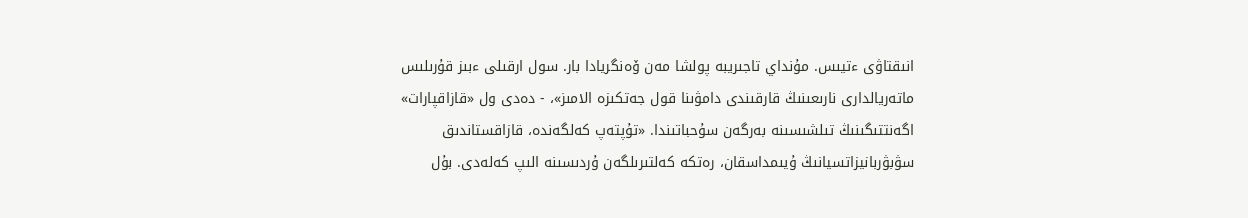انىقتاۋى ءتيىس. مۇنداي تاجىريبە پولشا مەن ۆەنگريادا بار. سول ارقىلى ءبىز قۇرىلىس ماتەريالدارى نارىعىنىڭ قارقىندى دامۋىنا قول جەتكىزە الامىز»، - دەدى ول «قازاقپارات» اگەنتتىگىنىڭ تىلشىسىنە بەرگەن سۇحباتىندا. «تۇپتەپ كەلگەندە، قازاقستاندىق سۋبۋربانيزاتسيانىڭ ۇيىمداسقان، رەتكە كەلتىرىلگەن ۇردىسىنە الىپ كەلەدى. بۇل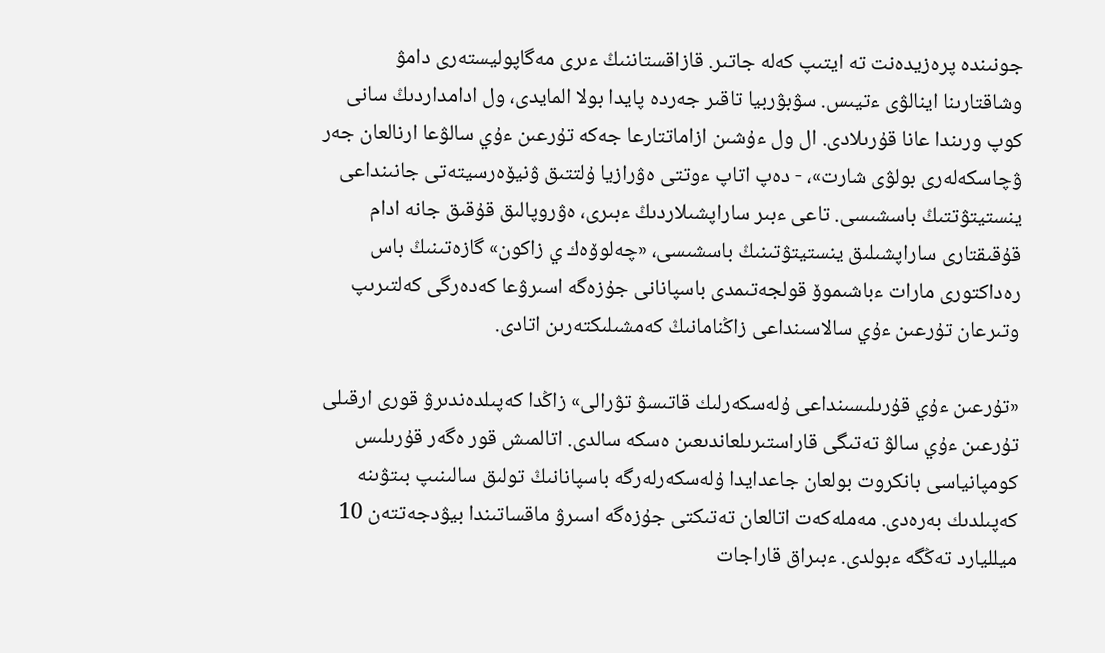جونىندە پرەزيدەنت تە ايتىپ كەلە جاتىر. قازاقستاننىڭ ءىرى مەگاپوليستەرى دامۋ وشاقتارىنا اينالۋى ءتيىس. سۋبۋربيا تاقىر جەردە پايدا بولا المايدى، ول ادامداردىڭ سانى كوپ ورىندا عانا قۇرىلادى. ال ول ءۇشىن ازاماتتارعا جەكە تۇرعىن ءۇي سالۋعا ارنالعان جەر ۋچاسكەلەرى بولۋى شارت»، - دەپ اتاپ ءوتتى ەۋرازيا ۇلتتىق ۋنيۆەرسيتەتى جانىنداعى ينستيتۋتتىڭ باسشىسى. تاعى ءبىر ساراپشىلاردىڭ ءبىرى، ەۋروپالىق قۇقىق جانە ادام قۇقىقتارى ساراپشىلىق ينستيتۋتىنىڭ باسشىسى، «چەلوۆەك ي زاكون» گازەتىنىڭ باس رەداكتورى مارات ءباشىموۆ قولجەتىمدى باسپانانى جۇزەگە اسىرۋعا كەدەرگى كەلتىرىپ وتىرعان تۇرعىن ءۇي سالاسىنداعى زاڭنامانىڭ كەمشىلىكتەرىن اتادى.

«تۇرعىن ءۇي قۇرىلىسىنداعى ۇلەسكەرلىك قاتىسۋ تۋرالى» زاڭدا كەپىلدەندىرۋ قورى ارقىلى تۇرعىن ءۇي سالۋ تەتىگى قاراستىرىلعاندىعىن ەسكە سالدى. اتالمىش قور ەگەر قۇرىلىس كومپانياسى بانكروت بولعان جاعدايدا ۇلەسكەرلەرگە باسپانانىڭ تولىق سالىنىپ بىتۋىنە كەپىلدىك بەرەدى. مەملەكەت اتالعان تەتىكتى جۇزەگە اسىرۋ ماقساتىندا بيۋدجەتتەن 10 ميلليارد تەڭگە ءبولدى. ءبىراق قاراجات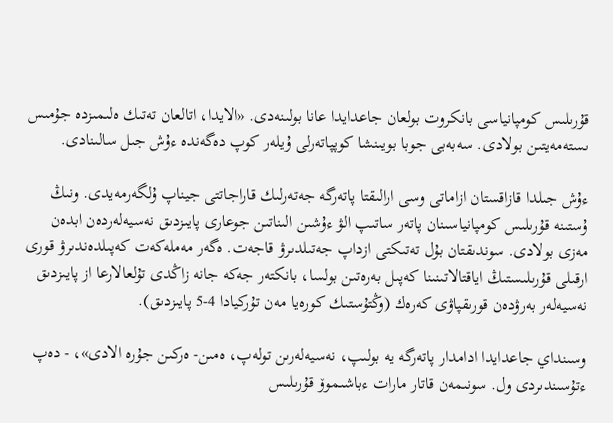قۇرىلىس كومپانياسى بانكروت بولعان جاعدايدا عانا بولىنەدى. «الايدا، اتالعان تەتىك ەلىمىزدە جۇمىس ىستەمەيتىن بولادى. سەبەبى جوبا بويىنشا كوپپاتەرلى ۇيلەر كوپ دەگەندە ءۇش جىل سالىنادى.

ءۇش جىلدا قازاقستان ازاماتى وسى ارالىقتا پاتەرگە جەتەرلىك قاراجاتتى جيناپ ۇلگەرمەيدى. ونىڭ ۇستىنە قۇرىلىس كومپانياسىنان پاتەر ساتىپ الۋ ءۇشىن الىناتىن جوعارى پايىزدىق نەسيەلەردەن ابدەن مەزى بولادى. سوندىقتان بۇل تەتىكتى ازداپ جەتىلدىرۋ قاجەت. ەگەر مەملەكەت كەپىلدەندىرۋ قورى ارقىلى قۇرىلىستىڭ اياقتالاتىنىنا كەپىل بەرەتىن بولسا، بانكتەر جەكە جانە زاڭدى تۇلعالارعا از پايىزدىق نەسيەلەر بەرۋدەن قورىقپاۋى كەرەك (وڭتۇستىك كورەيا مەن تۇركيادا 4-5 پايىزدىق).

وسىنداي جاعدايدا ادامدار پاتەرگە يە بولىپ، نەسيەلەرىن تولەپ، ەمىن- ەركىن جۇرە الادى»، - دەپ ءتۇسىندىردى ول. سونىمەن قاتار مارات ءباشىموۆ قۇرىلىس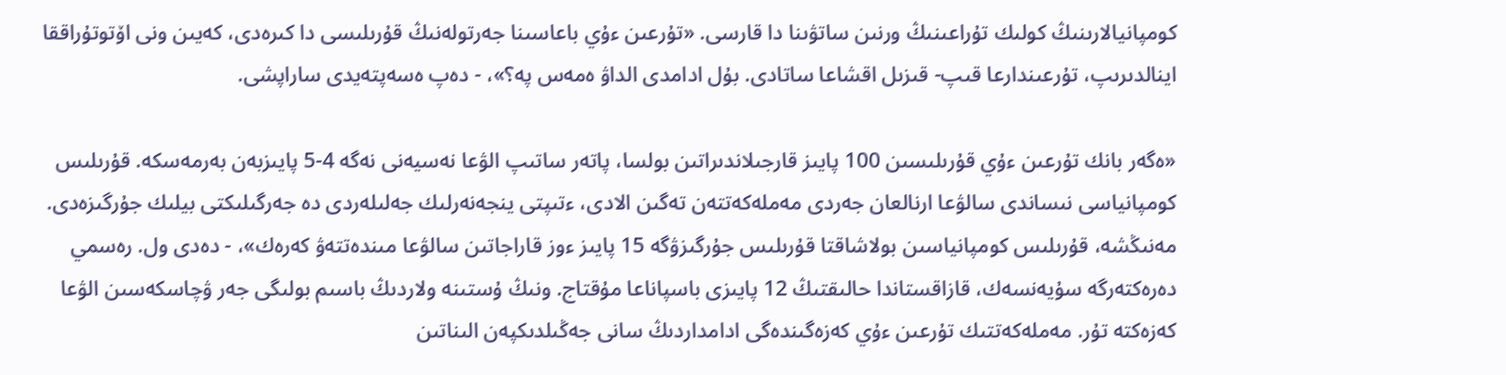كومپانيالارىنىڭ كولىك تۇراعىنىڭ ورنىن ساتۋىنا دا قارسى. «تۇرعىن ءۇي باعاسىنا جەرتولەنىڭ قۇرىلىسى دا كىرەدى، كەيىن ونى اۆتوتۇراققا اينالدىرىپ، تۇرعىندارعا قىپ- قىزىل اقشاعا ساتادى. بۇل ادامدى الداۋ ەمەس پە؟»، - دەپ ەسەپتەيدى ساراپشى.

«ەگەر بانك تۇرعىن ءۇي قۇرىلىسىن 100 پايىز قارجىلاندىراتىن بولسا، پاتەر ساتىپ الۋعا نەسيەنى نەگە 4-5 پايىزبەن بەرمەسكە. قۇرىلىس كومپانياسى نىساندى سالۋعا ارنالعان جەردى مەملەكەتتەن تەگىن الادى، ءتىپتى ينجەنەرلىك جەلىلەردى دە جەرگىلىكتى بيلىك جۇرگىزەدى. مەنىڭشە، قۇرىلىس كومپانياسىن بولاشاقتا قۇرىلىس جۇرگىزۋگە 15 پايىز ءوز قاراجاتىن سالۋعا مىندەتتەۋ كەرەك»، - دەدى ول. رەسمي دەرەكتەرگە سۇيەنسەك، قازاقستاندا حالىقتىڭ 12 پايىزى باسپاناعا مۇقتاج. ونىڭ ۇستىنە ولاردىڭ باسىم بولىگى جەر ۋچاسكەسىن الۋعا كەزەكتە تۇر. مەملەكەتتىك تۇرعىن ءۇي كەزەگىندەگى ادامداردىڭ سانى جەڭىلدىكپەن الىناتىن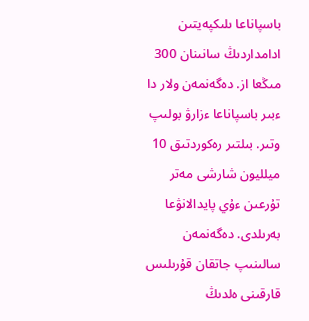باسپاناعا ىلىكپەيتىن ادامداردىڭ سانىنان 300 مىڭعا از. دەگەنمەن ولار دا ءبىر باسپاناعا ءزارۋ بولىپ وتىر. بىلتىر رەكوردتىق 10 ميلليون شارشى مەتر تۇرعىن ءۇي پايدالانۋعا بەرىلدى. دەگەنمەن سالىنىپ جاتقان قۇرىلىس قارقىنى ەلدىڭ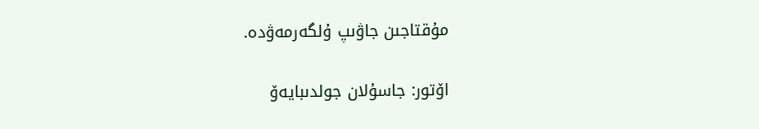مۇقتاجىن جاۋىپ ۇلگەرمەۋدە.

اۆتور: جاسۇلان جولدىبايەۆ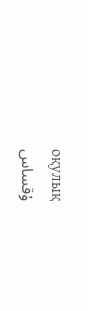оқулық
ۇقساس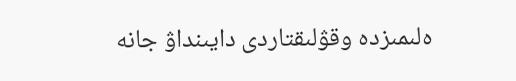ەلىمىزدە وقۋلىقتاردى دايىنداۋ جانە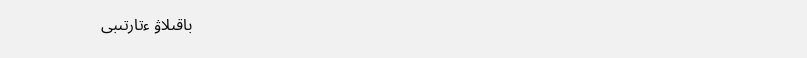باقىلاۋ ءتارتىبى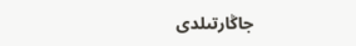جاڭارتىلدى